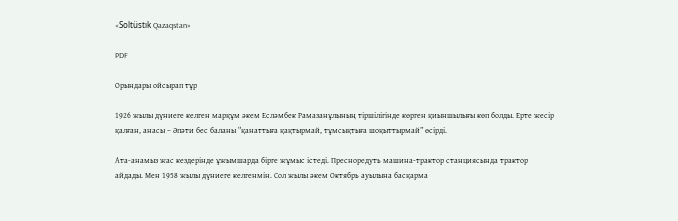«Soltüstık Qazaqstan»

PDF

Орындары ойсырап тұр

1926 жылы дүниеге келген марқұм әкем Есләмбек Рамазанұлының тіршілігінде көрген қиыншылығы көп болды. Ерте жесір қалған, анасы – Әпәти бес баланы “қанаттыға қақтырмай, тұмсықтыға шоқыттырмай” өсірді.

Ата-анамыз жас кездерінде ұжымшарда бірге жұмыс істеді. Пресноредуть машина-трактор станциясында трактор айдады. Мен 1958 жылы дүниеге келгенмін. Сол жылы әкем Октябрь ауылына басқарма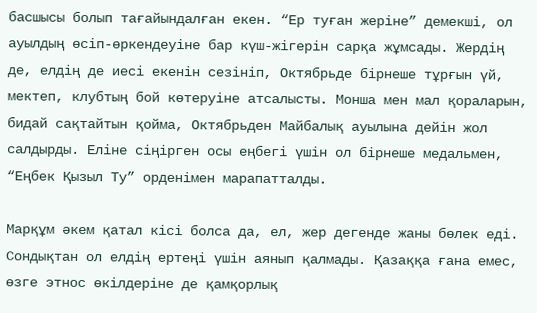басшысы болып тағайындалған екен. “Ер туған жеріне” демекші, ол ауылдың өсіп-өркендеуіне бар күш-жігерін сарқа жұмсады. Жердің де, елдің де иесі екенін сезініп, Октябрьде бірнеше тұрғын үй, мектеп, клубтың бой көтеруіне атсалысты. Монша мен мал қораларын, бидай сақтайтын қойма, Октябрьден Майбалық ауылына дейін жол салдырды. Еліне сіңірген осы еңбегі үшін ол бірнеше медальмен, “Еңбек Қызыл Ту” орденімен марапатталды.

Марқұм әкем қатал кісі болса да, ел, жер дегенде жаны бөлек еді. Сондықтан ол елдің ертеңі үшін аянып қалмады. Қазаққа ғана емес, өзге этнос өкілдеріне де қамқорлық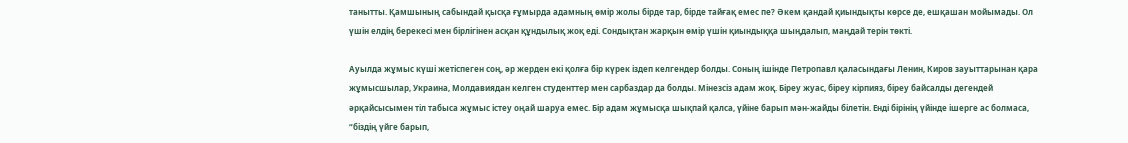танытты. Қамшының сабындай қысқа ғұмырда адамның өмір жолы бірде тар, бірде тайғақ емес пе? Әкем қандай қиындықты көрсе де, ешқашан мойымады. Ол үшін елдің берекесі мен бірлігінен асқан құндылық жоқ еді. Сондықтан жарқын өмір үшін қиындыққа шыңдалып, маңдай терін төкті.

Ауылда жұмыс күші жетіспеген соң, әр жерден екі қолға бір күрек іздеп келгендер болды. Соның ішінде Петропавл қаласындағы Ленин, Киров зауыттарынан қара жұмысшылар, Украина, Молдавиядан келген студенттер мен сарбаздар да болды. Мінезсіз адам жоқ. Біреу жуас, біреу кірпияз, біреу байсалды дегендей әрқайсысымен тіл табыса жұмыс істеу оңай шаруа емес. Бір адам жұмысқа шықпай қалса, үйіне барып мән-жайды білетін. Енді бірінің үйінде ішерге ас болмаса, “біздің үйге барып,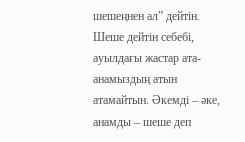шешеңнен ал” дейтін. Шеше дейтін себебі, ауылдағы жастар ата-анамыздың атын атамайтын. Әкемді – әке, анамды – шеше деп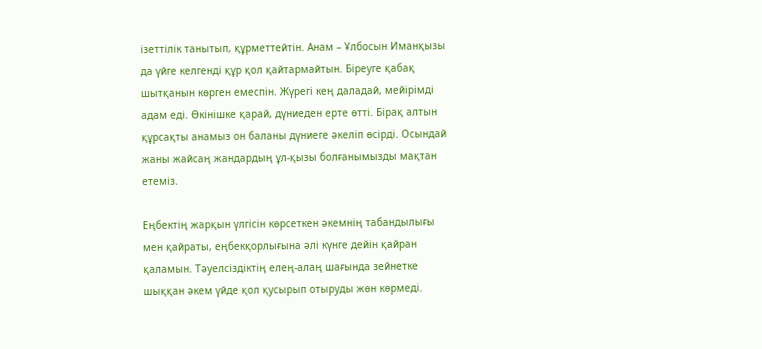ізеттілік танытып, құрметтейтін. Анам – Ұлбосын Иманқызы да үйге келгенді құр қол қайтармайтын. Біреуге қабақ шытқанын көрген емеспін. Жүрегі кең даладай, мейірімді адам еді. Өкінішке қарай, дүниеден ерте өтті. Бірақ алтын құрсақты анамыз он баланы дүниеге әкеліп өсірді. Осындай жаны жайсаң жандардың ұл-қызы болғанымызды мақтан етеміз.

Еңбектің жарқын үлгісін көрсеткен әкемнің табандылығы мен қайраты, еңбекқорлығына әлі күнге дейін қайран қаламын. Тәуелсіздіктің елең-алаң шағында зейнетке шыққан әкем үйде қол қусырып отыруды жөн көрмеді.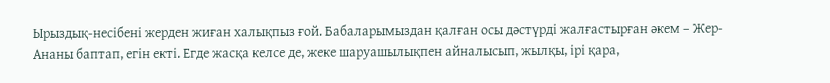Ырыздық-несібені жерден жиған халықпыз ғой. Бабаларымыздан қалған осы дәстүрді жалғастырған әкем – Жер-Ананы баптап, егін екті. Егде жасқа келсе де, жеке шаруашылықпен айналысып, жылқы, ірі қара,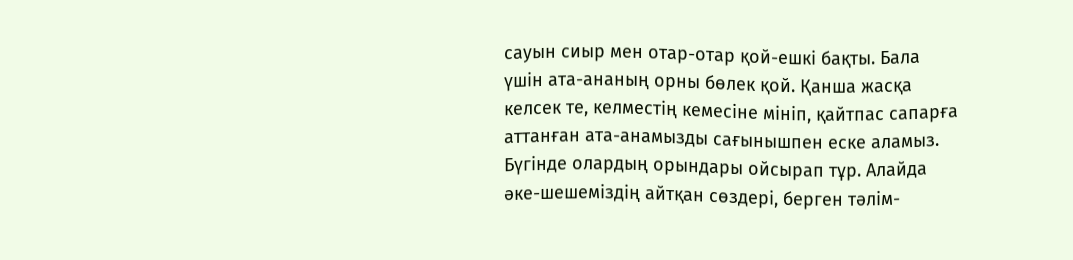сауын сиыр мен отар-отар қой-ешкі бақты. Бала үшін ата-ананың орны бөлек қой. Қанша жасқа келсек те, келместің кемесіне мініп, қайтпас сапарға аттанған ата-анамызды сағынышпен еске аламыз. Бүгінде олардың орындары ойсырап тұр. Алайда әке-шешеміздің айтқан сөздері, берген тәлім-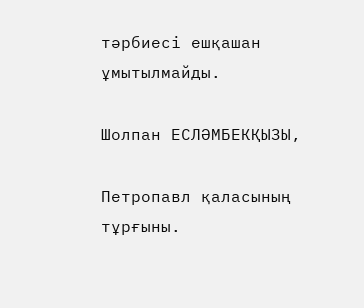тәрбиесі ешқашан ұмытылмайды.

Шолпан ЕСЛӘМБЕКҚЫЗЫ,

Петропавл қаласының тұрғыны.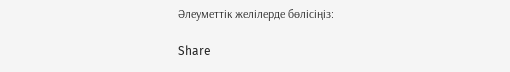Әлеуметтік желілерде бөлісіңіз:

Share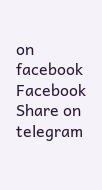on facebook
Facebook
Share on telegram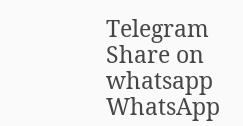Telegram
Share on whatsapp
WhatsApp